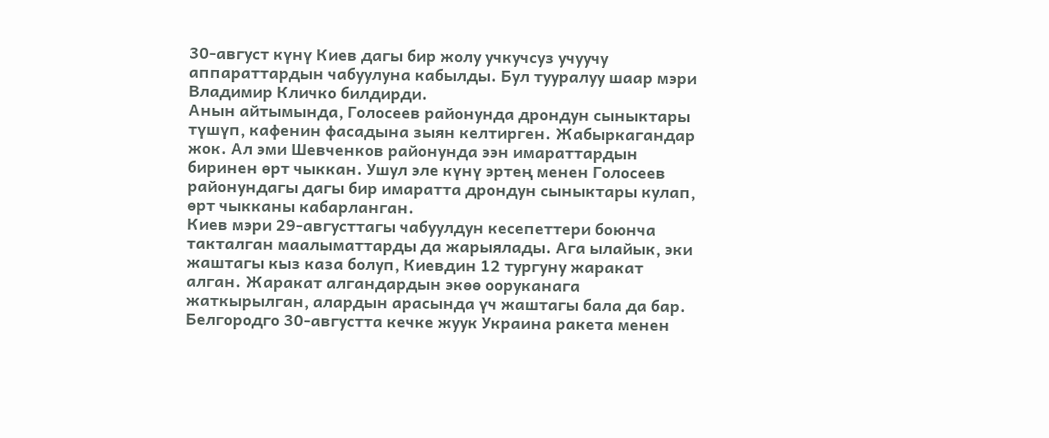30-август күнү Киев дагы бир жолу учкучсуз учуучу аппараттардын чабуулуна кабылды. Бул тууралуу шаар мэри Владимир Кличко билдирди.
Анын айтымында, Голосеев районунда дрондун сыныктары түшүп, кафенин фасадына зыян келтирген. Жабыркагандар жок. Ал эми Шевченков районунда ээн имараттардын биринен өрт чыккан. Ушул эле күнү эртең менен Голосеев районундагы дагы бир имаратта дрондун сыныктары кулап, өрт чыкканы кабарланган.
Киев мэри 29-августтагы чабуулдун кесепеттери боюнча такталган маалыматтарды да жарыялады. Ага ылайык, эки жаштагы кыз каза болуп, Киевдин 12 тургуну жаракат алган. Жаракат алгандардын экөө ооруканага жаткырылган, алардын арасында үч жаштагы бала да бар.
Белгородго 30-августта кечке жуук Украина ракета менен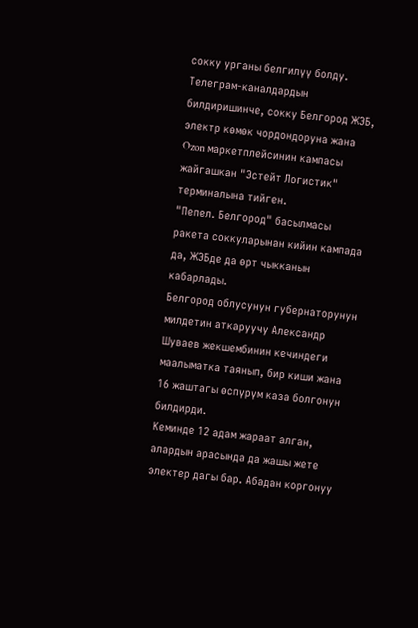сокку урганы белгилүү болду.
Телеграм-каналдардын билдиришинче, сокку Белгород ЖЭБ, электр көмөк чордондоруна жана Ozon маркетплейсинин кампасы жайгашкан "Эстейт Логистик" терминалына тийген.
"Пепел. Белгород" басылмасы ракета соккуларынан кийин кампада да, ЖЭБде да өрт чыкканын кабарлады.
Белгород облусунун губернаторунун милдетин аткаруучу Александр Шуваев жекшембинин кечиндеги маалыматка таянып, бир киши жана 16 жаштагы өспүрүм каза болгонун билдирди.
Кеминде 12 адам жараат алган, алардын арасында да жашы жете электер дагы бар. Абадан коргонуу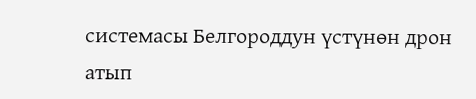системасы Белгороддун үстүнөн дрон атып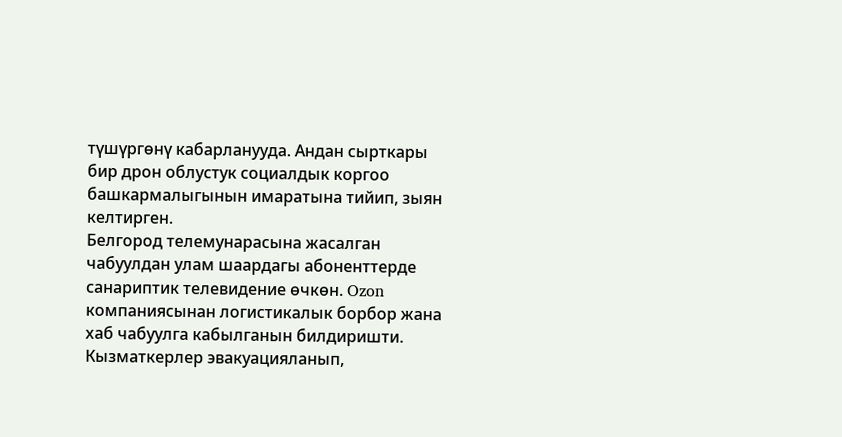түшүргөнү кабарланууда. Андан сырткары бир дрон облустук социалдык коргоо башкармалыгынын имаратына тийип, зыян келтирген.
Белгород телемунарасына жасалган чабуулдан улам шаардагы абоненттерде санариптик телевидение өчкөн. Ozon компаниясынан логистикалык борбор жана хаб чабуулга кабылганын билдиришти.
Кызматкерлер эвакуацияланып,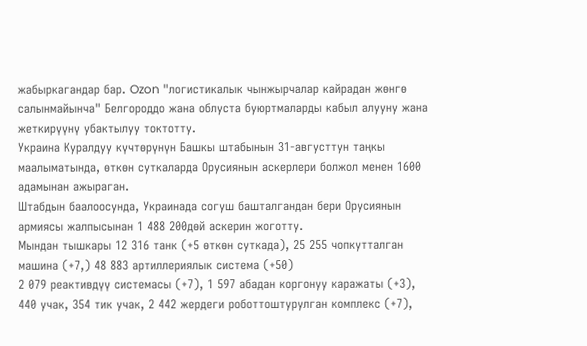жабыркагандар бар. Ozon "логистикалык чынжырчалар кайрадан жөнгө салынмайынча" Белгороддо жана облуста буюртмаларды кабыл алууну жана жеткирүүнү убактылуу токтотту.
Украина Куралдуу күчтөрүнүн Башкы штабынын 31-августтун таңкы маалыматында, өткөн суткаларда Орусиянын аскерлери болжол менен 1600 адамынан ажыраган.
Штабдын баалоосунда, Украинада согуш башталгандан бери Орусиянын армиясы жалпысынан 1 488 200дөй аскерин жоготту.
Мындан тышкары 12 316 танк (+5 өткөн суткада), 25 255 чопкутталган машина (+7,) 48 883 артиллериялык система (+50)
2 079 реактивдүү системасы (+7), 1 597 абадан коргонуу каражаты (+3), 440 учак, 354 тик учак, 2 442 жердеги роботтоштурулган комплекс (+7),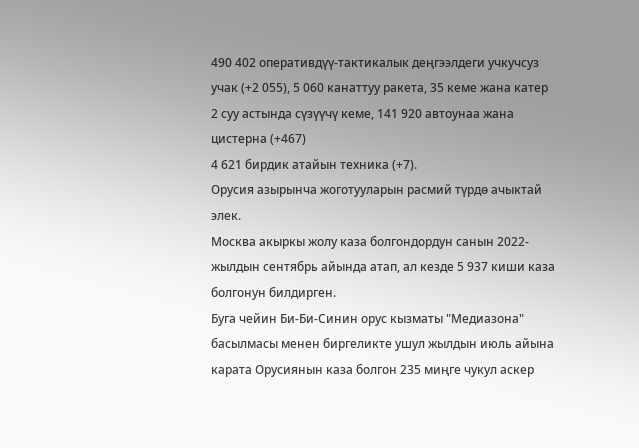490 402 оперативдүү-тактикалык деңгээлдеги учкучсуз учак (+2 055), 5 060 канаттуу ракета, 35 кеме жана катер
2 суу астында сүзүүчү кеме, 141 920 автоунаа жана цистерна (+467)
4 621 бирдик атайын техника (+7).
Орусия азырынча жоготууларын расмий түрдө ачыктай элек.
Москва акыркы жолу каза болгондордун санын 2022-жылдын сентябрь айында атап, ал кезде 5 937 киши каза болгонун билдирген.
Буга чейин Би-Би-Синин орус кызматы "Медиазона" басылмасы менен биргеликте ушул жылдын июль айына карата Орусиянын каза болгон 235 миңге чукул аскер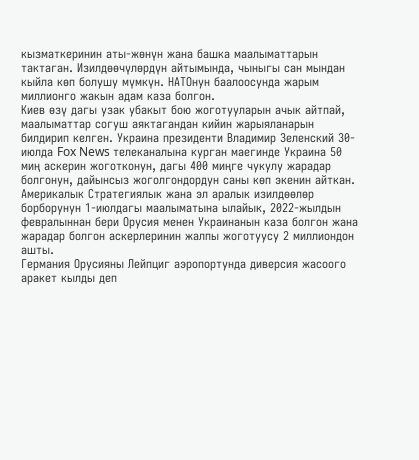кызматкеринин аты-жөнүн жана башка маалыматтарын тактаган. Изилдөөчүлөрдүн айтымында, чыныгы сан мындан кыйла көп болушу мүмкүн. НАТОнун баалоосунда жарым миллионго жакын адам каза болгон.
Киев өзү дагы узак убакыт бою жоготууларын ачык айтпай, маалыматтар согуш аяктагандан кийин жарыяланарын билдирип келген. Украина президенти Владимир Зеленский 30-июлда Fox News телеканалына курган маегинде Украина 50 миң аскерин жоготконун, дагы 400 миңге чукулу жарадар болгонун, дайынсыз жоголгондордун саны көп экенин айткан.
Америкалык Стратегиялык жана эл аралык изилдөөлөр борборунун 1-июлдагы маалыматына ылайык, 2022-жылдын февралыннан бери Орусия менен Украинанын каза болгон жана жарадар болгон аскерлеринин жалпы жоготуусу 2 миллиондон ашты.
Германия Орусияны Лейпциг аэропортунда диверсия жасоого аракет кылды деп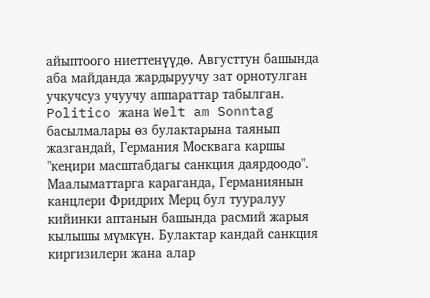айыптоого ниеттенүүдө. Августтун башында аба майданда жардыруучу зат орнотулган учкучсуз учуучу аппараттар табылган. Politico жана Welt am Sonntag басылмалары өз булактарына таянып жазгандай, Германия Москвага каршы "кеңири масштабдагы санкция даярдоодо".
Маалыматтарга караганда, Германиянын канцлери Фридрих Мерц бул тууралуу кийинки аптанын башында расмий жарыя кылышы мүмкүн. Булактар кандай санкция киргизилери жана алар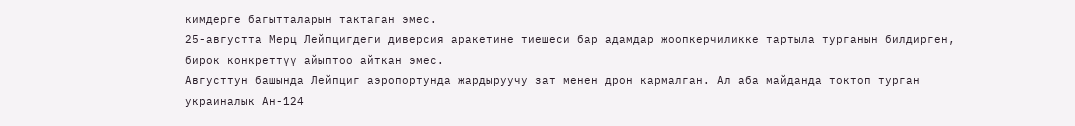кимдерге багытталарын тактаган эмес.
25-августта Мерц Лейпцигдеги диверсия аракетине тиешеси бар адамдар жоопкерчиликке тартыла турганын билдирген, бирок конкреттүү айыптоо айткан эмес.
Августтун башында Лейпциг аэропортунда жардыруучу зат менен дрон кармалган. Ал аба майданда токтоп турган украиналык Ан-124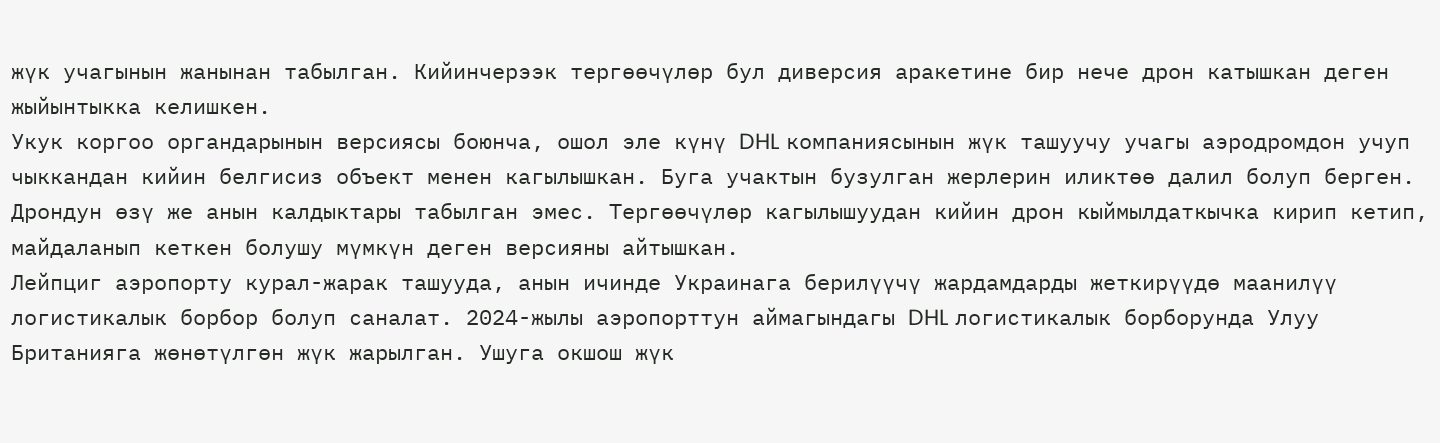жүк учагынын жанынан табылган. Кийинчерээк тергөөчүлөр бул диверсия аракетине бир нече дрон катышкан деген жыйынтыкка келишкен.
Укук коргоо органдарынын версиясы боюнча, ошол эле күнү DHL компаниясынын жүк ташуучу учагы аэродромдон учуп чыккандан кийин белгисиз объект менен кагылышкан. Буга учактын бузулган жерлерин иликтөө далил болуп берген. Дрондун өзү же анын калдыктары табылган эмес. Тергөөчүлөр кагылышуудан кийин дрон кыймылдаткычка кирип кетип, майдаланып кеткен болушу мүмкүн деген версияны айтышкан.
Лейпциг аэропорту курал-жарак ташууда, анын ичинде Украинага берилүүчү жардамдарды жеткирүүдө маанилүү логистикалык борбор болуп саналат. 2024-жылы аэропорттун аймагындагы DHL логистикалык борборунда Улуу Британияга жөнөтүлгөн жүк жарылган. Ушуга окшош жүк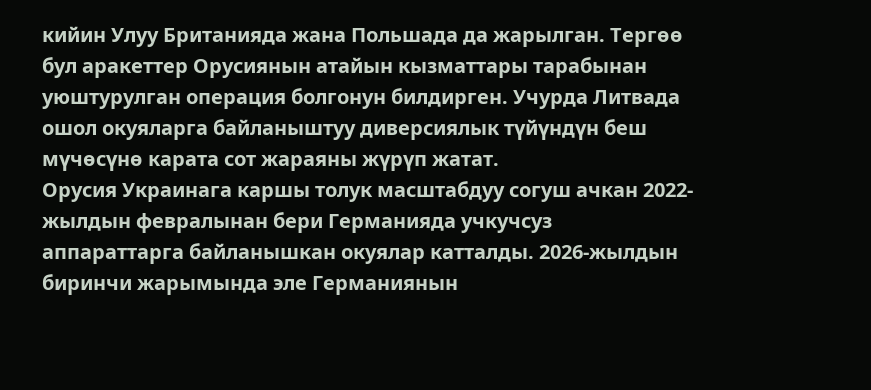кийин Улуу Британияда жана Польшада да жарылган. Тергөө бул аракеттер Орусиянын атайын кызматтары тарабынан уюштурулган операция болгонун билдирген. Учурда Литвада ошол окуяларга байланыштуу диверсиялык түйүндүн беш мүчөсүнө карата сот жараяны жүрүп жатат.
Орусия Украинага каршы толук масштабдуу согуш ачкан 2022-жылдын февралынан бери Германияда учкучсуз аппараттарга байланышкан окуялар катталды. 2026-жылдын биринчи жарымында эле Германиянын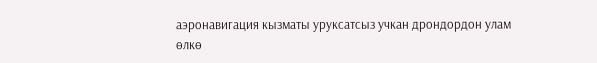аэронавигация кызматы уруксатсыз учкан дрондордон улам өлкө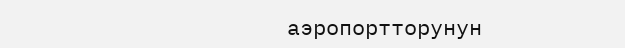аэропортторунун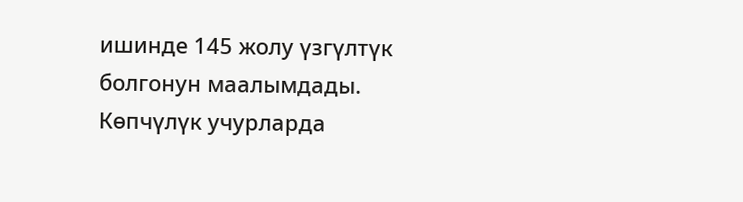ишинде 145 жолу үзгүлтүк болгонун маалымдады. Көпчүлүк учурларда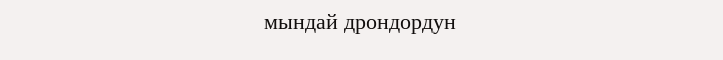мындай дрондордун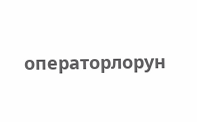операторлорун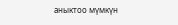аныктоо мүмкүн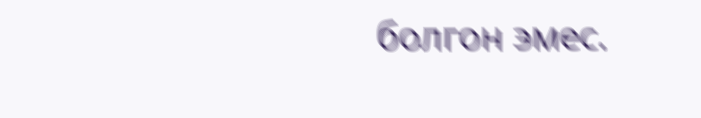болгон эмес.